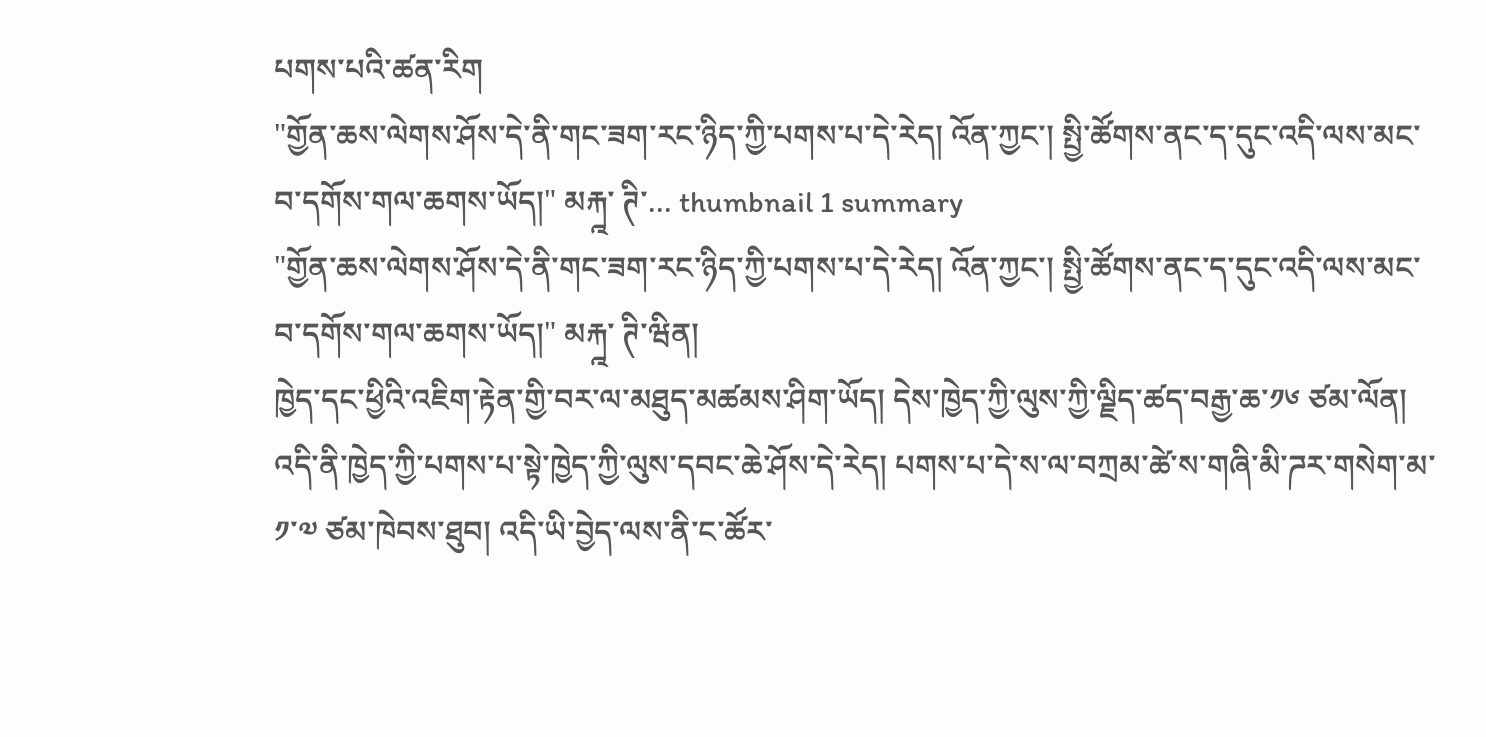པགས་པའི་ཚན་རིག
"གྱོན་ཆས་ལེགས་ཤོས་དེ་ནི་གང་ཟག་རང་ཉིད་ཀྱི་པགས་པ་དེ་རེད། འོན་ཀྱང་། སྤྱི་ཚོགས་ནང་ད་དུང་འདི་ལས་མང་བ་དགོས་གལ་ཆགས་ཡོད།" མརྐྰ་ ཊི་... thumbnail 1 summary
"གྱོན་ཆས་ལེགས་ཤོས་དེ་ནི་གང་ཟག་རང་ཉིད་ཀྱི་པགས་པ་དེ་རེད། འོན་ཀྱང་། སྤྱི་ཚོགས་ནང་ད་དུང་འདི་ལས་མང་བ་དགོས་གལ་ཆགས་ཡོད།" མརྐྰ་ ཊི་ཝིན།
ཁྱེད་དང་ཕྱིའི་འཇིག་རྟེན་གྱི་བར་ལ་མཐུད་མཚམས་ཤིག་ཡོད། དེས་ཁྱེད་ཀྱི་ལུས་ཀྱི་ལྗིད་ཚད་བརྒྱ་ཆ་༡༦ ཙམ་ལོན། འདི་ནི་ཁྱེད་ཀྱི་པགས་པ་སྟེ་ཁྱེད་ཀྱི་ལུས་དབང་ཆེ་ཤོས་དེ་རེད། པགས་པ་དེ་ས་ལ་བཀྲམ་ཚེ་ས་གཞི་མི་ཌར་གསེག་མ་ ༡་༧ ཙམ་ཁེབས་ཐུབ། འདི་ཡི་བྱེད་ལས་ནི་ང་ཚོར་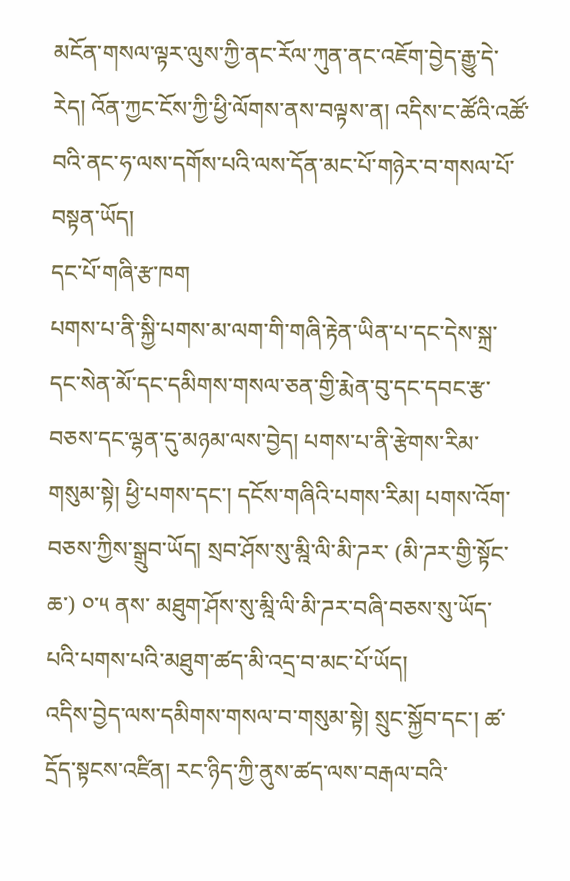མངོན་གསལ་ལྟར་ལུས་ཀྱི་ནང་རོལ་ཀུན་ནང་འཇོག་བྱེད་རྒྱུ་དེ་རེད། འོན་ཀྱང་ངོས་ཀྱི་ཕྱི་ལོགས་ནས་བལྟས་ན། འདིས་ང་ཚོའི་འཚོ་བའི་ནང་ཧ་ལས་དགོས་པའི་ལས་དོན་མང་པོ་གཉེར་བ་གསལ་པོ་བསྟན་ཡོད།
དང་པོ་གཞི་རྩ་ཁག
པགས་པ་ནི་སྐྱི་པགས་མ་ལག་གི་གཞི་རྟེན་ཡིན་པ་དང་དེས་སྐྲ་དང་སེན་མོ་དང་དམིགས་གསལ་ཅན་གྱི་རྨེན་བུ་དང་དབང་རྩ་བཅས་དང་ལྷན་དུ་མཉམ་ལས་བྱེད། པགས་པ་ནི་རྩེགས་རིམ་གསུམ་སྟེ། ཕྱི་པགས་དང་། དངོས་གཞིའི་པགས་རིམ། པགས་འོག་བཅས་ཀྱིས་སྒྲུབ་ཡོད། སྲབ་ཤོས་སུ་མྰི་ལི་མི་ཌར་ (མི་ཌར་གྱི་སྟོང་ཆ་) ༠་༥ ནས་ མཐུག་ཤོས་སུ་མྰི་ལི་མི་ཌར་བཞི་བཅས་སུ་ཡོད་པའི་པགས་པའི་མཐུག་ཚད་མི་འདྲ་བ་མང་པོ་ཡོད།
འདིས་བྱེད་ལས་དམིགས་གསལ་བ་གསུམ་སྟེ། སྲུང་སྐྱོབ་དང་། ཚ་དྲོད་སྟངས་འཛིན། རང་ཉིད་ཀྱི་ནུས་ཚད་ལས་བརྒལ་བའི་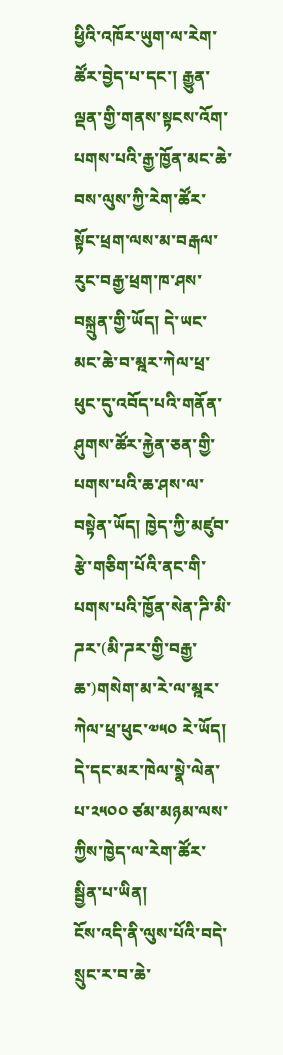ཕྱིའི་འཁོར་ཡུག་ལ་རེག་ཚོར་བྱེད་པ་དང་། རྒྱུན་ལྡན་གྱི་གནས་སྟངས་འོག་པགས་པའི་རྒྱ་ཁྱོན་མང་ཆེ་བས་ལུས་ཀྱི་རེག་ཚོར་སྟོང་ཕྲག་ལས་མ་བརྒལ་རུང་བརྒྱ་ཕྲག་ཁ་ཤས་བསྐྲུན་གྱི་ཡོད། དེ་ཡང་མང་ཆེ་བ་མྰར་ཀེལ་ཕྲ་ཕུང་དུ་འབོད་པའི་གནོན་ཤུགས་ཚོར་རྐྱེན་ཅན་གྱི་པགས་པའི་ཆ་ཤས་ལ་བསྟེན་ཡོད། ཁྱེད་ཀྱི་མཛུབ་རྩེ་གཅིག་པོའི་ནང་གི་པགས་པའི་ཁྱོན་སེན་ཌི་མི་ཌར་(མི་ཌར་གྱི་བརྒྱ་ཆ་)གསེག་མ་རེ་ལ་མྰར་ཀེལ་ཕྲ་ཕུང་༧༥༠ རེ་ཡོད། དེ་དང་མར་ཁེལ་སྣེ་ལེན་པ་༢༥༠༠ ཙམ་མཉམ་ལས་ཀྱིས་ཁྱེད་ལ་རེག་ཚོར་སྦྱིན་པ་ཡིན།
ངོས་འདི་ནི་ལུས་པོའི་བདེ་སྲུང་ར་བ་ཆེ་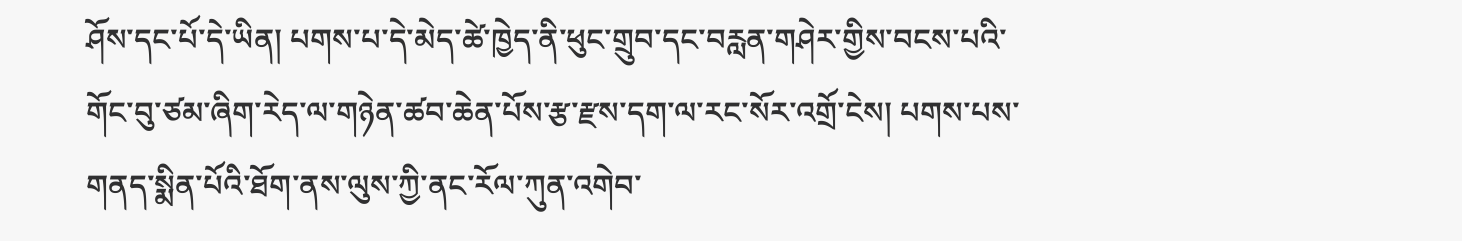ཤོས་དང་པོ་དེ་ཡིན། པགས་པ་དེ་མེད་ཚེ་ཁྱེད་ནི་ཕུང་གྲུབ་དང་བརླན་གཤེར་གྱིས་བངས་པའི་གོང་བུ་ཙམ་ཞིག་རེད་ལ་གཉེན་ཚབ་ཆེན་པོས་རྩ་རྫས་དག་ལ་རང་སོར་འགྲོ་ངེས། པགས་པས་གནད་སྨིན་པོའི་ཐོག་ནས་ལུས་ཀྱི་ནང་རོལ་ཀུན་འགེབ་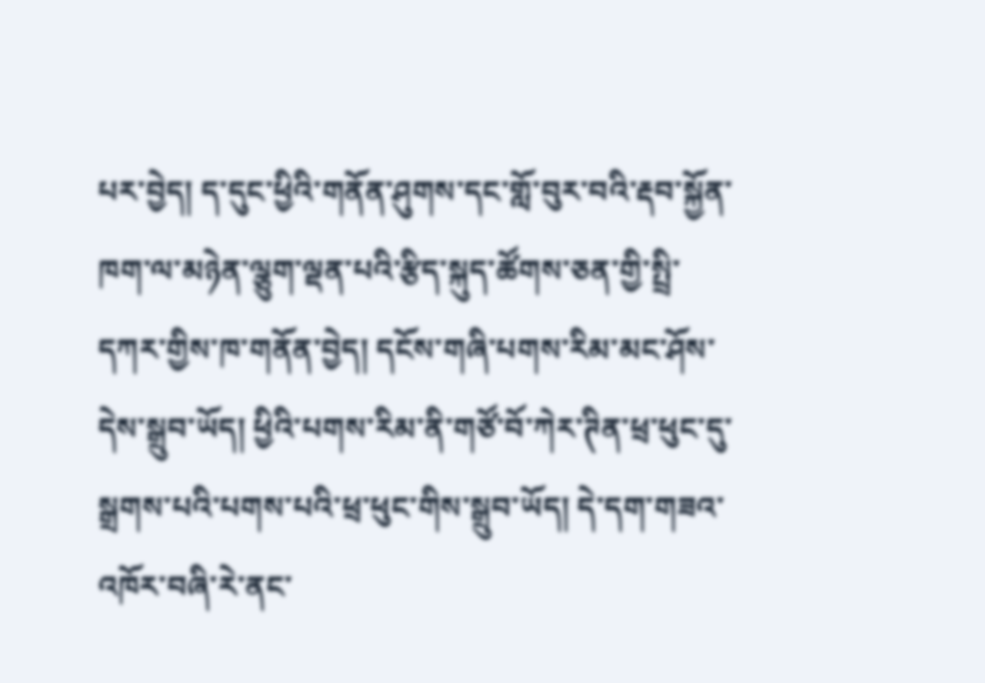པར་བྱེད། ད་དུང་ཕྱིའི་གནོན་ཤུགས་དང་གློ་བུར་བའི་རྡབ་སྐྱོན་ཁག་ལ་མཉེན་ལྕུག་ལྡན་པའི་རྩིད་སྐུད་ཚོགས་ཅན་གྱི་སྤྲི་དཀར་གྱིས་ཁ་གནོན་བྱེད། དངོས་གཞི་པགས་རིམ་མང་ཤོས་དེས་སྒྲུབ་ཡོད། ཕྱིའི་པགས་རིམ་ནི་གཙོ་བོ་ཀེར་ཊིན་ཕྲ་ཕུང་དུ་སྒྲགས་པའི་པགས་པའི་ཕྲ་ཕུང་གིས་སྒྲུབ་ཡོད། དེ་དག་གཟའ་འཁོར་བཞི་རེ་ནང་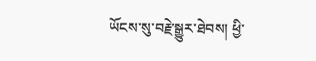ཡོངས་སུ་བརྗེ་སྒྱུར་ཐེབས། ཕྱི་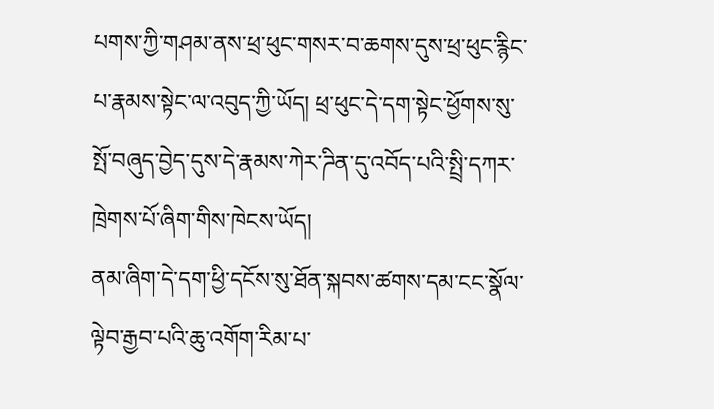པགས་ཀྱི་གཤམ་ནས་ཕྲ་ཕུང་གསར་བ་ཆགས་དུས་ཕྲ་ཕུང་རྙིང་པ་རྣམས་སྟེང་ལ་འབུད་ཀྱི་ཡོད། ཕྲ་ཕུང་དེ་དག་སྟེང་ཕྱོགས་སུ་སྤོ་བཞུད་བྱེད་དུས་དེ་རྣམས་ཀེར་ཌིན་དུ་འབོད་པའི་སྤྲི་དཀར་ཁྲེགས་པོ་ཞིག་གིས་ཁེངས་ཡོད།
ནམ་ཞིག་དེ་དག་ཕྱི་དངོས་སུ་ཐོན་སྐབས་ཚགས་དམ་ངང་སྣོལ་ལྟེབ་རྒྱབ་པའི་ཆུ་འགོག་རིམ་པ་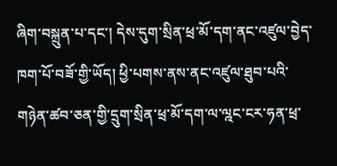ཞིག་བསྐྲུན་པ་དང་། དེས་དུག་སྲིན་ཕྲ་མོ་དག་ནང་འཛུལ་བྱེད་ཁག་པོ་བཟོ་གྱི་ཡོད། ཕྱི་པགས་ནས་ནང་འཛུལ་ཐུབ་པའི་གཉེན་ཚབ་ཅན་གྱི་དྲུག་སྲིན་ཕྲ་མོ་དག་ལ་ལྰང་ངར་ཧན་ཕྲ་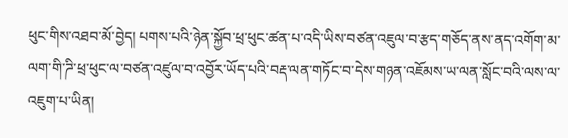ཕུང་གིས་འཐབ་མོ་བྱེད། པགས་པའི་ཉེན་སྐྱོབ་ཕྲ་ཕུང་ཚན་པ་འདི་ཡིས་བཙན་འཇུལ་བ་རྩད་གཅོད་ནས་ནད་འགོག་མ་ལག་གི་ཌི་ཕྲ་ཕུང་ལ་བཙན་འཛུལ་བ་འབྱོར་ཡོད་པའི་བརྡ་ལན་གཏོང་བ་དེས་གཉན་འཇོམས་ཡ་ལན་སློང་བའི་ལས་ལ་འཇུག་པ་ཡིན།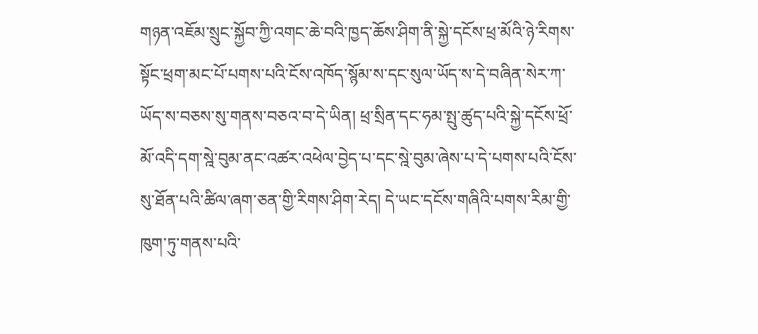གཉན་འཇོམ་སྲུང་སྐྱོབ་ཀྱི་འགང་ཆེ་བའི་ཁྱད་ཆོས་ཤིག་ནི་སྐྱེ་དངོས་ཕྲ་མོའི་ཉེ་རིགས་སྟོང་ཕྲག་མང་པོ་པགས་པའི་ངོས་འཁོད་སྙོམ་ས་དང་སུལ་ཡོད་ས་དེ་བཞིན་སེར་ཀ་ཡོད་ས་བཅས་སུ་གནས་བཅའ་བ་དེ་ཡིན། ཕྲ་སྲིན་དང་ཧམ་སྤུ་ཚུད་པའི་སྐྱེ་དངོས་ཕྲོ་མོ་འདི་དག་སྰེ་བུམ་ནང་འཚར་འཕེལ་བྱེད་པ་དང་སྰེ་བུམ་ཞེས་པ་དེ་པགས་པའི་ངོས་སུ་ཐོན་པའི་ཚིལ་ཞག་ཅན་གྱི་རིགས་ཤིག་རེད། དེ་ཡང་དངོས་གཞིའི་པགས་རིམ་གྱི་ཁུག་ཏུ་གནས་པའི་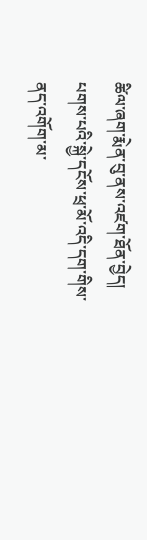ཚིལ་ཞག་རྨེན་བུ་ནས་འཛག་ཐོན་བྱེད། པགས་པའི་སྐྱེ་དངོས་ཕྲ་མོ་འདི་དག་གིས་ནད་འགོག་མ་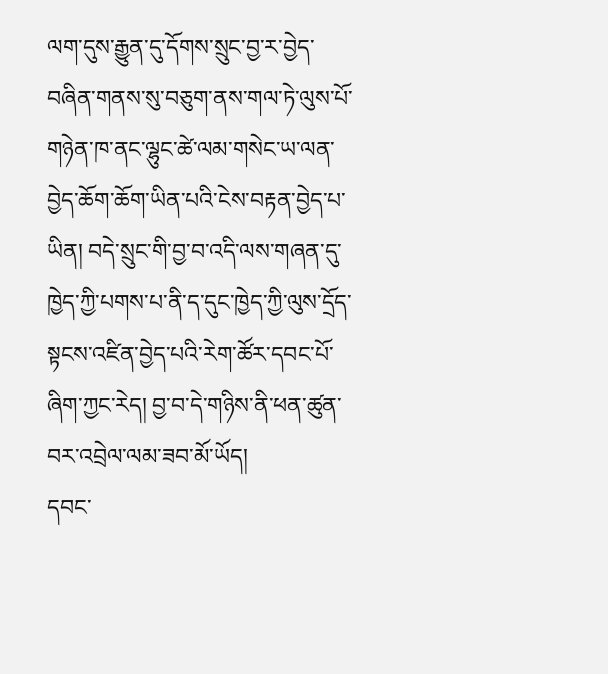ལག་དུས་རྒྱུན་དུ་དོགས་སྲུང་བྱ་ར་བྱེད་བཞིན་གནས་སུ་བཅུག་ནས་གལ་ཏེ་ལུས་པོ་གཉེན་ཁ་ནང་ལྷུང་ཚེ་ལམ་གསེང་ཡ་ལན་བྱེད་ཆོག་ཆོག་ཡིན་པའི་ངེས་བརྟན་བྱེད་པ་ཡིན། བདེ་སྲུང་གི་བྱ་བ་འདི་ལས་གཞན་དུ་ཁྱེད་ཀྱི་པགས་པ་ནི་ད་དུང་ཁྱེད་ཀྱི་ལུས་དྲོད་སྟངས་འཛིན་བྱེད་པའི་རེག་ཚོར་དབང་པོ་ཞིག་ཀྱང་རེད། བྱ་བ་དེ་གཉིས་ནི་ཕན་ཚུན་བར་འབྲེལ་ལམ་ཟབ་མོ་ཡོད།
དབང་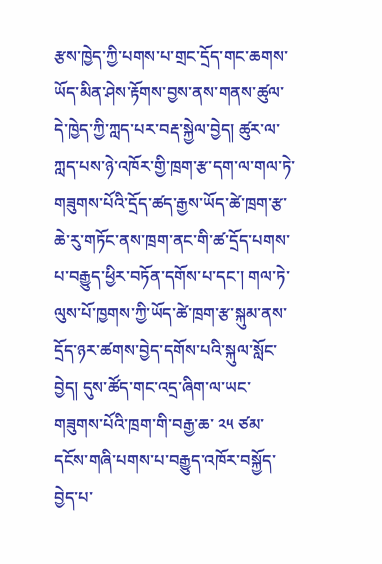རྩས་ཁྱེད་ཀྱི་པགས་པ་གྲང་དྲོད་གང་ཆགས་ཡོད་མིན་ཤེས་རྟོགས་བྱས་ནས་གནས་ཚུལ་དེ་ཁྱེད་ཀྱི་ཀླད་པར་བརྡ་སྐྱེལ་བྱེད། ཚུར་ལ་ཀླད་པས་ཉེ་འཁོར་གྱི་ཁྲག་རྩ་དག་ལ་གལ་ཏེ་གཟུགས་པོའི་དྲོད་ཚད་རྒྱས་ཡོད་ཚེ་ཁྲག་རྩ་ཆེ་རུ་གཏོང་ནས་ཁྲག་ནང་གི་ཚ་དྲོད་པགས་པ་བརྒྱུད་ཕྱིར་བཏོན་དགོས་པ་དང་། གལ་ཏེ་ལུས་པོ་ཁྱགས་ཀྱི་ཡོད་ཚེ་ཁྲག་རྩ་སྐུམ་ནས་དྲོད་ཉར་ཚགས་བྱེད་དགོས་པའི་སྐུལ་སློང་བྱེད། དུས་ཚོད་གང་འདྲ་ཞིག་ལ་ཡང་གཟུགས་པོའི་ཁྲག་གི་བརྒྱ་ཆ་ ༢༥ ཙམ་དངོས་གཞི་པགས་པ་བརྒྱུད་འཁོར་བསྐྱོད་བྱེད་པ་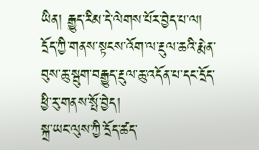ཡིན། རྒྱུད་རིམ་དེ་ལེགས་པོར་བྱེད་པ་ལ། དྲོད་ཀྱི་གནས་སྟངས་འོག་ལ་རྔུལ་ཆའི་རྨེན་བུས་ཆུ་སྦུག་བརྒྱུད་རྔུལ་ཆུ་འདོན་པ་དང་དྲོད་ཕྱི་རུ་གནས་སྤོ་བྱེད།
སྐྲ་ཡང་ལུས་ཀྱི་དྲོད་ཚད་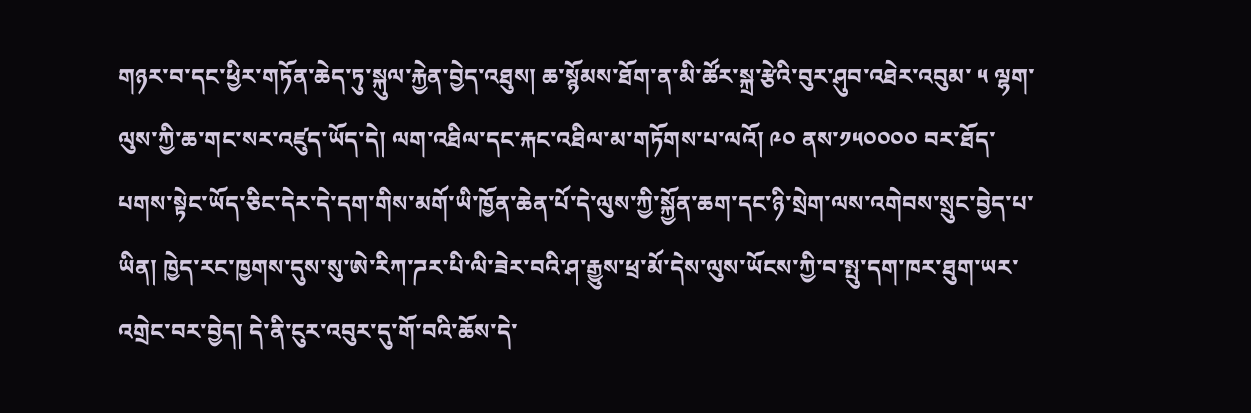གཉར་བ་དང་ཕྱིར་གཏོན་ཆེད་ཏུ་སྐུལ་རྐྱེན་བྱེད་འཐུས། ཆ་སྙོམས་ཐོག་ན་མི་ཚོར་སྐྲ་རྩེའི་བུར་ཤུབ་འཐེར་འབུམ་ ༥ ལྷག་ལུས་ཀྱི་ཆ་གང་སར་འཛུད་ཡོད་དེ། ལག་འཐིལ་དང་རྐང་འཐིལ་མ་གཏོགས་པ་ལའོ། ༩༠ ནས་༡༥༠༠༠༠ བར་ཐོད་པགས་སྟེང་ཡོད་ཅིང་དེར་དེ་དག་གིས་མགོ་ཡི་ཁྱོན་ཆེན་པོ་དེ་ལུས་ཀྱི་སྐྱོན་ཆག་དང་ཉི་སྲེག་ལས་འགེབས་སྲུང་བྱེད་པ་ཡིན། ཁྱེད་རང་ཁྱགས་དུས་སུ་ཨེ་རིཀ་ཌར་པི་ལི་ཟེར་བའི་ཤ་རྒྱུས་ཕྲ་མོ་དེས་ལུས་ཡོངས་ཀྱི་བ་སྤུ་དག་ཁར་ཐུག་ཡར་འགྲེང་བར་བྱེད། དེ་ནི་ངུར་འབུར་དུ་གོ་བའི་ཆོས་དེ་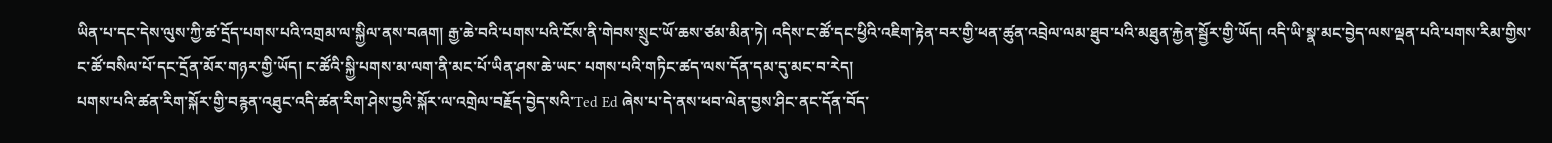ཡིན་པ་དང་དེས་ལུས་ཀྱི་ཚ་དྲོད་པགས་པའི་འགྲམ་ལ་སྐྱིལ་ནས་བཞག། རྒྱ་ཆེ་བའི་པགས་པའི་ངོས་ནི་གེབས་སྲུང་ཡོ་ཆས་ཙམ་མིན་ཏེ། འདིས་ང་ཚོ་དང་ཕྱིའི་འཇིག་རྟེན་བར་གྱི་ཕན་ཚུན་འབྲེལ་ལམ་ཐུབ་པའི་མཐུན་རྐྱེན་སྦྱོར་གྱི་ཡོད། འདི་ཡི་སྣ་མང་བྱེད་ལས་ལྡན་པའི་པགས་རིམ་གྱིས་ང་ཚོ་བསིལ་པོ་དང་དྲོན་མོར་གཉར་གྱི་ཡོད། ང་ཚོའི་སྐྱི་པགས་མ་ལག་ནི་མང་པོ་ཡིན་ཤས་ཆེ་ཡང་ པགས་པའི་གཏིང་ཚད་ལས་དོན་དམ་དུ་མང་བ་རེད།
པགས་པའི་ཚན་རིག་སྐོར་གྱི་བརྙན་འཐུང་འདི་ཚན་རིག་ཤེས་བྱའི་སྐོར་ལ་འགྲེལ་བརྗོད་བྱེད་སའི་Ted Ed ཞེས་པ་དེ་ནས་ཕབ་ལེན་བྱས་ཤིང་ནང་དོན་བོད་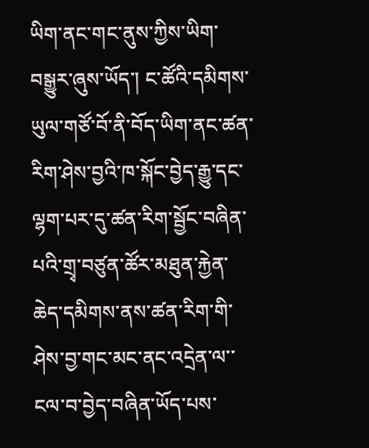ཡིག་ནང་གང་ནུས་ཀྱིས་ཡིག་བསྒྱུར་ཞུས་ཡོད་། ང་ཚོའི་དམིགས་ཡུལ་གཙོ་བོ་ནི་བོད་ཡིག་ནང་ཚན་རིག་ཤེས་བྱའི་ཁ་སྐོང་བྱེད་རྒྱུ་དང་ལྷག་པར་དུ་ཚན་རིག་སྦྱོང་བཞིན་པའི་གྲྭ་བཙུན་ཚོར་མཐུན་རྐྱེན་ཆེད་དམིགས་ནས་ཚན་རིག་གི་ཤེས་བྱ་གང་མང་ནང་འདྲེན་ལ་་ངལ་བ་བྱེད་བཞིན་ཡོད་པས་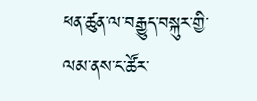ཕན་ཚུན་ལ་བརྒྱུད་བསྐུར་གྱི་ལམ་ནས་ང་ཚོར་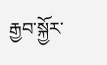རྒྱབ་སྐྱོར་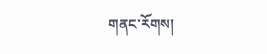གནང་རོགས།